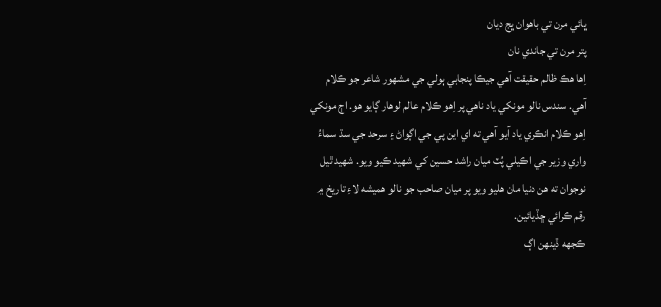ڀائي مرن تي باهوان ڀج ديان
پتر مرن تي جاندي نان
اِها هڪ ظالم حقيقت آهي جيڪا پنجابي ٻولي جي مشهور شاعر جو ڪلام آهي. سندس نالو مونکي ياد ناهي پر اِهو ڪلام عالم لوهار ڳايو هو. اڄ مونکي اِهو ڪلام انڪري ياد آيو آهي ته اي اين پي جي اڳواڻ ۽ سرحد جي سڌ سماءُ واري وزير جي اڪيلي پُٽ ميان راشد حسين کي شهيد ڪيو ويو. شهيد ٿيل نوجوان ته هن دنيا مان هليو ويو پر ميان صاحب جو نالو هميشه لاءِ تاريخ ۾ رقم ڪرائي ڇڏيائين.
ڪجهه ڏينهن اڳ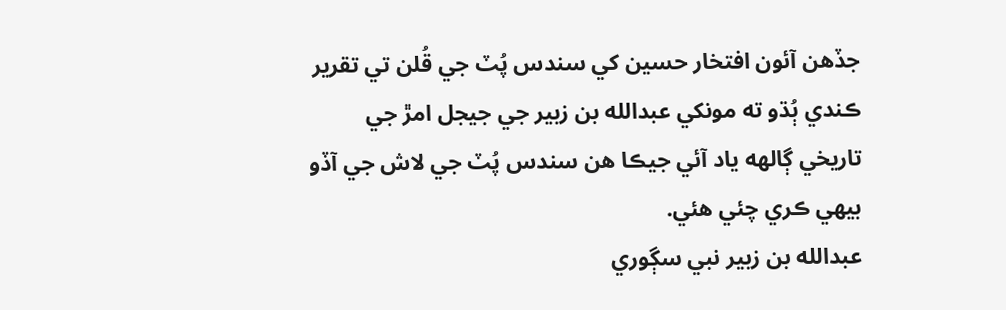جڏهن آئون افتخار حسين کي سندس پُٽ جي قُلن تي تقرير ڪندي ٻُڌو ته مونکي عبدالله بن زبير جي جيجل امڙ جي تاريخي ڳالهه ياد آئي جيڪا هن سندس پُٽ جي لاش جي آڏو بيهي ڪري چئي هئي.
عبدالله بن زبير نبي سڳوري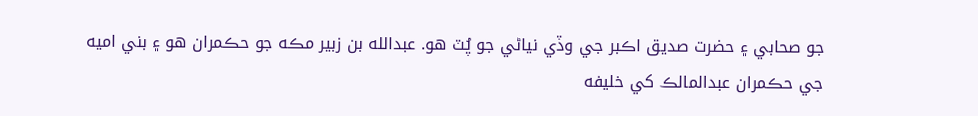جو صحابي ۽ حضرت صديق اڪبر جي وڏي نياڻي جو پُٽ هو. عبدالله بن زبير مڪه جو حڪمران هو ۽ بني اميه جي حڪمران عبدالمالڪ کي خليفه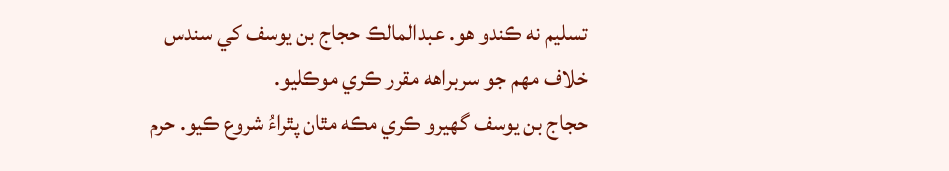تسليم نه ڪندو هو. عبدالمالڪ حجاج بن يوسف کي سندس خلاف مهم جو سربراهه مقرر ڪري موڪليو.
حجاج بن يوسف گهيرو ڪري مڪه مٿان پٿراءُ شروع ڪيو. حرم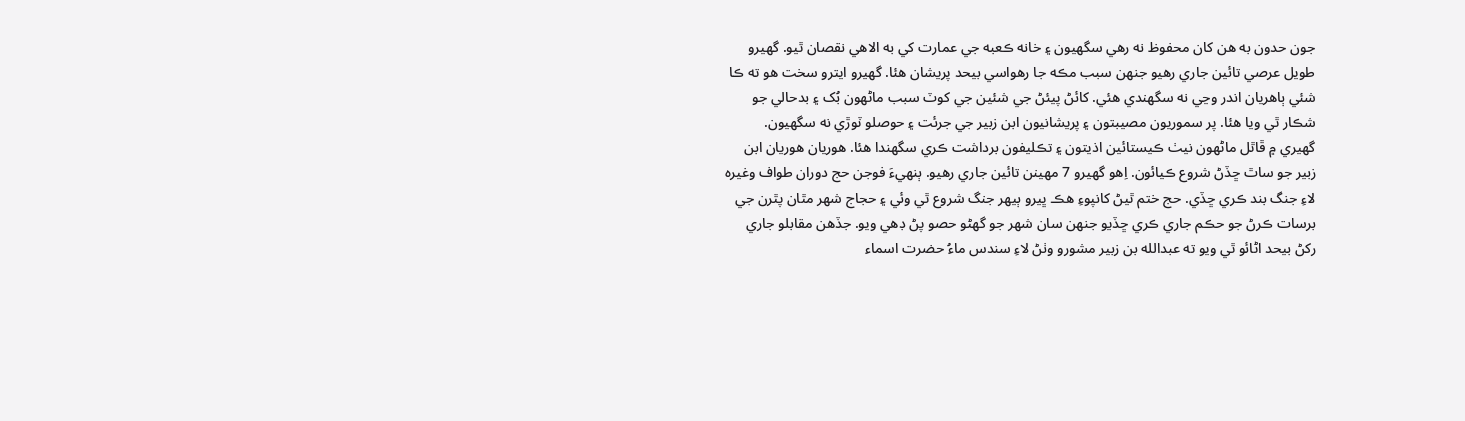جون حدون به هن کان محفوظ نه رهي سگهيون ۽ خانه ڪعبه جي عمارت کي به الاهي نقصان ٿيو. گهيرو طويل عرصي تائين جاري رهيو جنهن سبب مڪه جا رهواسي بيحد پريشان هئا. گهيرو ايترو سخت هو ته ڪا شئي ٻاهريان اندر وڃي نه سگهندي هئي. کائڻ پيئڻ جي شئين جي کوٽ سبب ماڻهون بُک ۽ بدحالي جو شڪار ٿي ويا هئا. پر سموريون مصيبتون ۽ پريشانيون ابن زبير جي جرئت ۽ حوصلو ٽوڙي نه سگهيون.
گهيري ۾ ڦاٿل ماڻهون نيٺ ڪيستائين اذيتون ۽ تڪليفون برداشت ڪري سگهندا هئا. هوريان هوريان ابن زبير جو ساٿ ڇڏڻ شروع ڪيائون. اِهو گهيرو 7 مهينن تائين جاري رهيو. ٻنهيءَ فوجن حج دوران طواف وغيره لاءِ جنگ بند ڪري ڇڏي. حج ختم ٿيڻ کانپوءِ هڪ ڀيرو ٻيهر جنگ شروع ٿي وئي ۽ حجاج شهر مٿان پٿرن جي برسات ڪرڻ جو حڪم جاري ڪري ڇڏيو جنهن سان شهر جو گهڻو حصو پڻ ڊهي ويو. جڏهن مقابلو جاري رکڻ بيحد اڻائو ٿي ويو ته عبدالله بن زبير مشورو وٺڻ لاءِ سندس ماءُ حضرت اسماء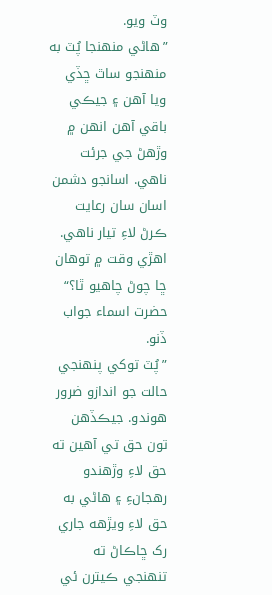وٽ ويو.
”هاڻي منهنجا پُٽ به منهنجو ساٿ ڇڏي ويا آهن ۽ جيڪي باقي آهن انهن ۾ وڙهڻ جي جرئت ناهي. اسانجو دشمن اسان سان رعايت ڪرڻ لاءِ تيار ناهي. اهڙي وقت ۾ توهان ڇا چوڻ چاهيو ٿا؟“
حضرت اسماء جواب ڏنو.
”پُٽ توکي پنهنجي حالت جو اندازو ضرور هوندو. جيڪڏهن تون حق تي آهين ته حق لاءِ وڙهندو رهجانءِ ۽ هاڻي به حق لاءِ ويڙهه جاري رک ڇاڪاڻ ته تنهنجي ڪيترن ئي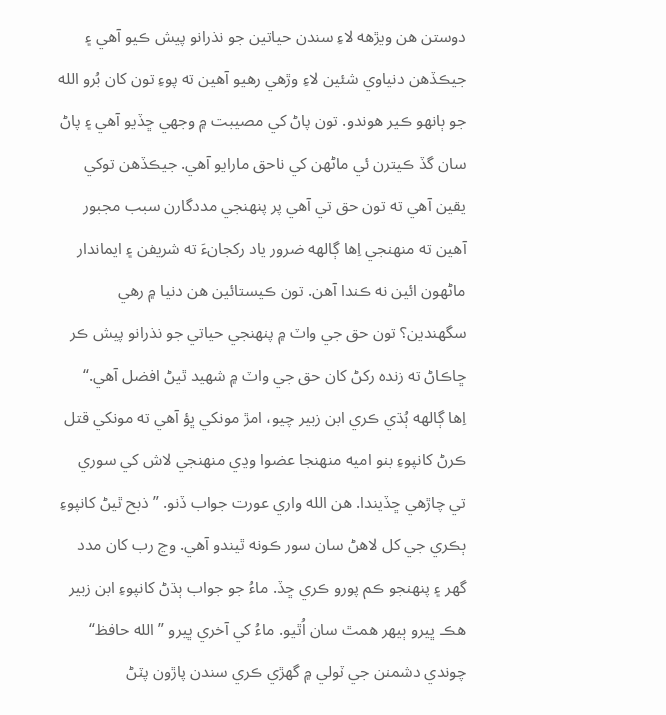دوستن هن ويڙهه لاءِ سندن حياتين جو نذرانو پيش ڪيو آهي ۽ جيڪڏهن دنياوي شئين لاءِ وڙهي رهيو آهين ته پوءِ تون کان بُرو الله جو ٻانهو ڪير هوندو. تون پاڻ کي مصيبت ۾ وجهي ڇڏيو آهي ۽ پاڻ سان گڏ ڪيترن ئي ماڻهن کي ناحق مارايو آهي. جيڪڏهن توکي يقين آهي ته تون حق تي آهي پر پنهنجي مددگارن سبب مجبور آهين ته منهنجي اِها ڳالهه ضرور ياد رکجانءَ ته شريفن ۽ ايماندار ماڻهون ائين نه ڪندا آهن. تون ڪيستائين هن دنيا ۾ رهي سگهندين؟ تون حق جي واٽ ۾ پنهنجي حياتي جو نذرانو پيش ڪر ڇاڪاڻ ته زنده رکڻ کان حق جي واٽ ۾ شهيد ٿيڻ افضل آهي.“
اِها ڳالهه ٻُڌي ڪري ابن زبير چيو، امڙ مونکي ڀؤ آهي ته مونکي قتل ڪرڻ کانپوءِ بنو اميه منهنجا عضوا وڍي منهنجي لاش کي سوري تي چاڙهي ڇڏيندا. هن الله واري عورت جواب ڏنو. ”ذبح ٿيڻ کانپوءِ ٻڪري جي کل لاهڻ سان سور ڪونه ٿيندو آهي. وڃ رب کان مدد گهر ۽ پنهنجو ڪم پورو ڪري ڇڏ. ماءُ جو جواب ٻڌڻ کانپوءِ ابن زبير هڪ ڀيرو ٻيهر همٿ سان اُٿيو. ماءُ کي آخري ڀيرو ”الله حافظ“ چوندي دشمنن جي ٽولي ۾ گهڙي ڪري سندن پاڙون پٽڻ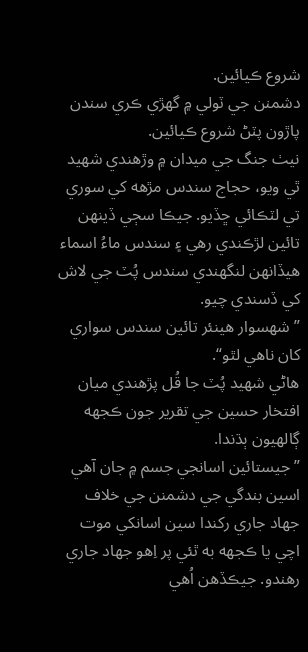شروع ڪيائين.
دشمنن جي ٽولي ۾ گهڙي ڪري سندن پاڙون پٽڻ شروع ڪيائين.
نيٺ جنگ جي ميدان ۾ وڙهندي شهيد ٿي ويو، حجاج سندس مڙهه کي سوري تي لٽڪائي ڇڏيو. جيڪا سڄي ڏينهن تائين لڙڪندي رهي ۽ سندس ماءُ اسماء هيڏانهن لنگهندي سندس پُٽ جي لاش کي ڏسندي چيو.
”شهسوار هينئر تائين سندس سواري کان ناهي لٿو“.
هاڻي شهيد پُٽ جا قُل پڙهندي ميان افتخار حسين جي تقرير جون ڪجهه ڳالهيون ٻڌندا.
”جيستائين اسانجي جسم ۾ جان آهي اسين بندگي جي دشمنن جي خلاف جهاد جاري رکندا سين اسانکي موت اچي يا ڪجهه به ٿئي پر اِهو جهاد جاري رهندو. جيڪڏهن اُهي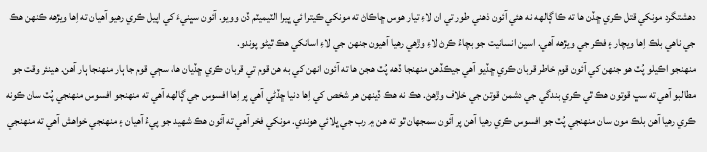دهشتگرد مونکي قتل ڪري ڇڏن ها ته ڪا ڳالهه نه هئي آئون ذهني طور تي ان لاءِ تيار هوس ڇاڪاڻ ته مونکي ڪيترا ئي ڀيرا الٽيميٽم ڏن وويو. آئون سڀنيءَ کي اپيل ڪري رهيو آهيان ته اِها ويڙهه ڪنهن هڪ جي ناهي بلڪ اِها ويچار ۽ فڪر جي ويڙهه آهي. اسين انسانيت جو بچاءُ ڪرڻ لاءِ وڙهي رهيا آهيون جنهن جي لاءِ اسانکي هڪ ٿيڻو پوندو.
منهنجو اڪيلو پُٽ هو جنهن کي آئون قوم خاطر قربان ڪري ڇڏيو آهي جيڪڏهن منهنجا ڏهه پُٽ هجن ها ته آئون انهن کي به هن قوم تي قربان ڪري ڇڏيان ها، سڄي قوم جا ٻار منهنجا ٻار آهن. هينئر وقت جو مطالبو آهي ته سڀ قوتون هڪ ٿي ڪري بندگي جي دشمن قوتن جي خلاف وڙهڻ. هڪ نه هڪ ڏينهن هر شخص کي اِها دنيا ڇڏڻي آهي پر اِها افسوس جي ڳالهه آهي ته منهنجو افسوس منهنجي پُٽ سان ڪونه ڪري رهيا آهن بلڪ مون سان منهنجي پُٽ جو افسوس ڪري رهيا آهن پر آئون سمجهان ٿو ته هن ۾ رب جي ڀلائي هوندي. مونکي فخر آهي ته آئون هڪ شهيد جو پيءُ آهيان ۽ منهنجي خواهش آهي ته منهنجي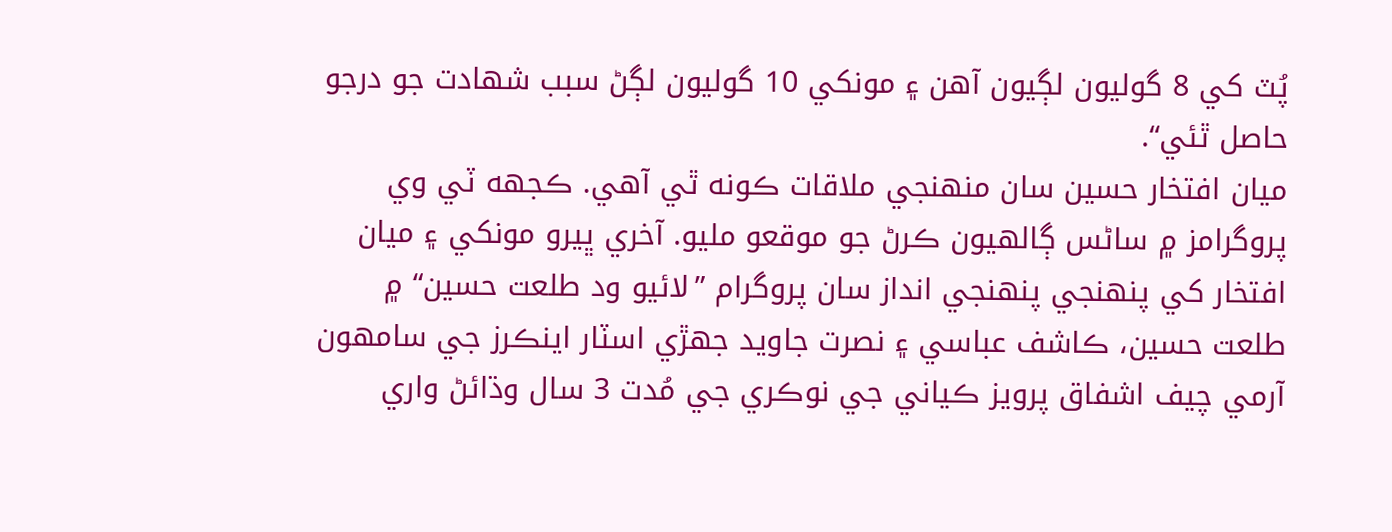پُٽ کي 8 گوليون لڳيون آهن ۽ مونکي 10 گوليون لڳڻ سبب شهادت جو درجو حاصل ٿئي“.
ميان افتخار حسين سان منهنجي ملاقات ڪونه ٿي آهي. ڪجهه ٽي وي پروگرامز ۾ ساڻس ڳالهيون ڪرڻ جو موقعو مليو. آخري ڀيرو مونکي ۽ ميان افتخار کي پنهنجي پنهنجي انداز سان پروگرام ”لائيو ود طلعت حسين“ ۾ طلعت حسين، ڪاشف عباسي ۽ نصرت جاويد جهڙي اسٽار اينڪرز جي سامهون آرمي چيف اشفاق پرويز ڪياني جي نوڪري جي مُدت 3 سال وڌائڻ واري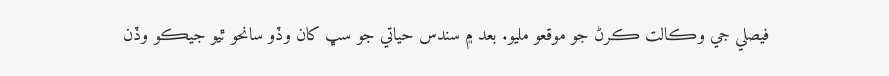فيصلي جي وڪالت ڪرڻ جو موقعو مليو. بعد ۾ سندس حياتي جو سڀ کان وڏو سانحو ٿيو جيڪو وڏن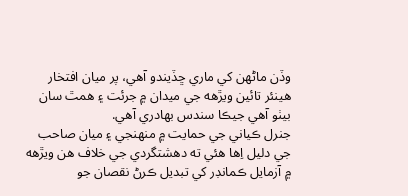وڏن ماڻهن کي ماري ڇڏيندو آهي، پر ميان افتخار هينئر تائين ويڙهه جي ميدان ۾ جرئت ۽ همٿ سان بيٺو آهي جيڪا سندس بهادري آهي.
جنرل ڪياني جي حمايت ۾ منهنجي ۽ ميان صاحب جي دليل اِها هئي ته دهشتگردي جي خلاف هن ويڙهه ۾ آزمايل ڪمانڊر کي تبديل ڪرڻ نقصان جو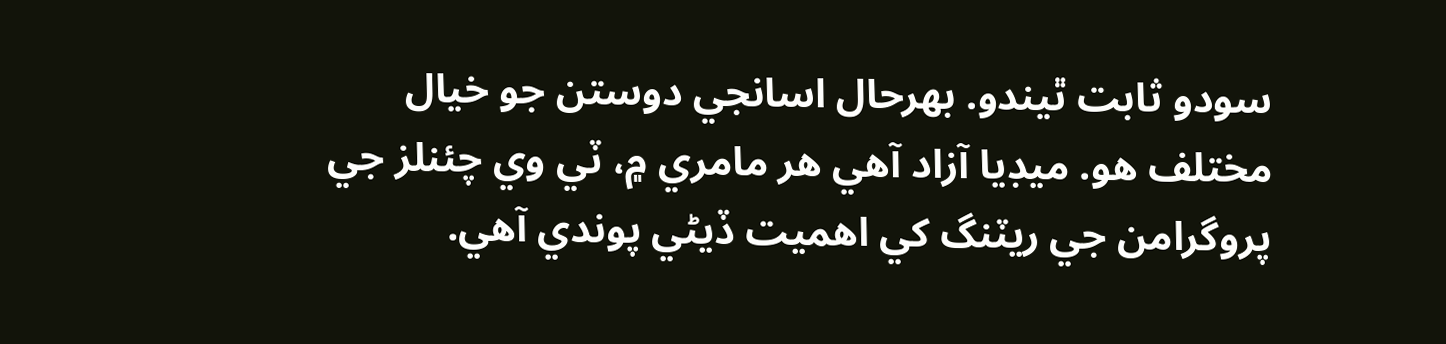سودو ثابت ٿيندو. بهرحال اسانجي دوستن جو خيال مختلف هو. ميڊيا آزاد آهي هر مامري ۾، ٽي وي چئنلز جي پروگرامن جي ريٽنگ کي اهميت ڏيڻي پوندي آهي.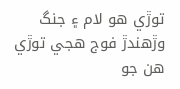توڙي هو لام ۽ جنگ وڙهندڙ فوج هجي توڙي هن جو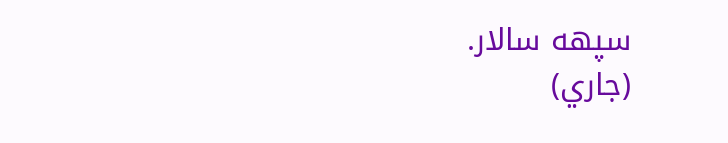سپهه سالار.
(جاري)